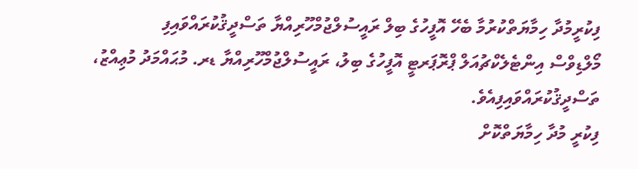ފިކުރީމުދާ ހިމާޔަތްކުރުމާ ބެހޭ އޮފީހުގެ ބިލް ރައީސުލްޖުމްހޫރިއްޔާ ތަސްދީޤުކުރައްވައިފި
މޯލްޑިވްސް އިންޓެލެކްޗުއަލް ޕްރޮޕަރޓީ އޮފީހުގެ ބިލު، ރައީސުލްޖުމްހޫރިއްޔާ ޑރ. މުޙައްމަދު މުޢިއްޒު، ތަސްދީޤުކުރައްވައިފިއެވެ.
ފިކުރީ މުދާ ހިމާޔަތްކޮށް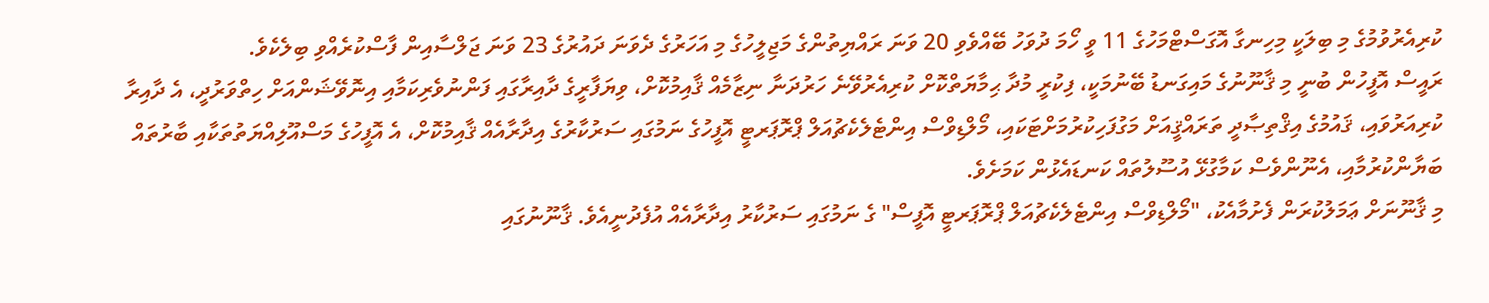ކުރިއެރުވުމުގެ މި ބިލަކީ މިހިނގާ އޮގަސްޓްމަހުގެ 11 ވީ ހޯމަ ދުވަހު ބޭއްވެވި 20 ވަނަ ރައްޔިތުންގެ މަޖިލީހުގެ މި އަހަރުގެ ދެވަނަ ދައުރުގެ 23 ވަނަ ޖަލްސާއިން ފާސްކުރެއްވި ބިލެކެވެ.
ރައީސް އޮފީހުން ބުނީ މި ޤާނޫނުގެ މައިގަނޑު ބޭނުމަކީ، ފިކުރީ މުދާ ޙިމާޔަތްކޮށް ކުރިއެރުވޭނެ ހަރުދަނާ ނިޒާމެއް ޤާއިމުކޮށް، ވިޔަފާރީގެ ދާއިރާގައި ފަންނުވެރިކަމާއި އިނޮވޭޝަންއަށް ހިތްވަރުދީ، އެ ދާއިރާ ކުރިއަރުވައި، ޤައުމުގެ އިޤްތިޞާދީ ތަރައްޤީއަށް މަގުފަހިކުރުމަށްޓަކައި، މޯލްޑިވްސް އިންޓެލެކެޗުއަލް ޕްރޮޕަރޓީ އޮފީހުގެ ނަމުގައި ސަރުކާރުގެ އިދާރާއެއް ޤާއިމުކޮށް، އެ އޮފީހުގެ މަސްއޫލިއްޔަތުތަކާއި ބާރުތައް ބަޔާންކުރުމާއި، އެނޫންވެސް ކަމާގުޅޭ އުސޫލުތައް ކަނޑައެޅުން ކަމަށެވެ.
މި ޤާނޫނަށް ޢަމަލުކުރަން ފެށުމާއެކު، "މޯލްޑިވްސް އިންޓެލެކެޗުއަލް ޕްރޮޕަރޓީ އޮފީސް" ގެ ނަމުގައި ސަރުކާރު އިދާރާއެއް އުފެދުނީއެވެ. ޤާނޫނުގައި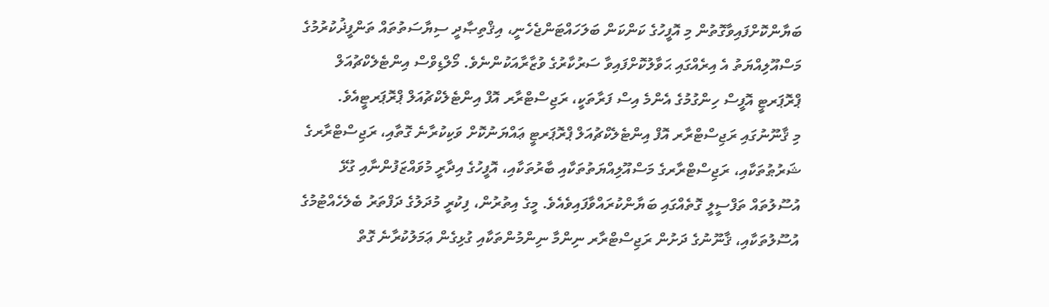ބަޔާންކޮށްފައިވާގޮތުން މި އޮފީހުގެ ކަންކަން ބަލަހައްޓަންޖެހެނީ، އިޤްތިޞާދީ ސިޔާސަތުތައް ތަންފީޛުކުރުމުގެ މަސްއޫލިއްޔަތު އެ އިރެއްގައި ޙަވާލުކޮށްފައިވާ ސަރުކާރުގެ ވުޒާރާއަކުންނެވެ. މޯލްޑިވްސް އިންޓެލެކްޗުއަލް ޕްރޮޕަރޓީ އޮފީސް ހިންގުމުގެ އެންމެ އިސް ފަރާތަކީ، ރަޖިސްޓްރާރ އޮފް އިންޓެލެކްޗުއަލް ޕްރޮޕަރޓީއެވެ.
މި ޤާނޫނުގައި ރަޖިސްޓްރާރ އޮފް އިންޓެލެކްޗުއަލް ޕްރޮޕަރޓީ ޢައްޔަނުކޮށް ވަކިކުރާނެ ގޮތާއި، ރަޖިސްޓްރާރގެ ޝަރުޠުތަކާއި، ރަޖިސްޓްރާރގެ މަސްއޫލިއްޔަތުތަކާއި ބާރުތަކާއި، އޮފީހުގެ އިދާރީ މުވައްޒަފުންނާއި ގުޅޭ އުސޫލުތައް ތަފްސީލީ ގޮތެއްގައި ބަޔާންކުރައްވާފައިވެއެވެ. މީގެ އިތުރުން، ފިކުރީ މުދަލުގެ ދަފްތަރު ބެލެހެއްޓުމުގެ އުސޫލުތަކާއި، ޤާނޫނުގެ ދަށުން ރަޖިސްޓްރާރ ނިންމާ ނިންމުންތަކާއި ގުޅިގެން ޢަމަލުކުރާނެ ގޮތް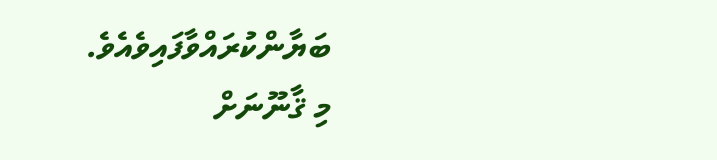ބަޔާންކުރައްވާފައިވެއެވެ.
މި ޤާނޫނަށް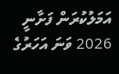އަމަލުކުރަން ފަށާނީ 2026 ވަނަ އަހަރުގެ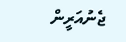ޖެނުއަރީން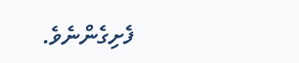ފެށިގެންނެވެ.